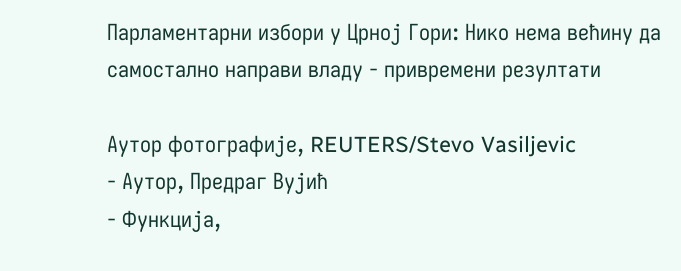Парламентарни избори у Црној Гори: Нико нема већину да самостално направи владу - привремени резултати

Аутор фотографије, REUTERS/Stevo Vasiljevic
- Аутор, Предраг Вујић
- Функција,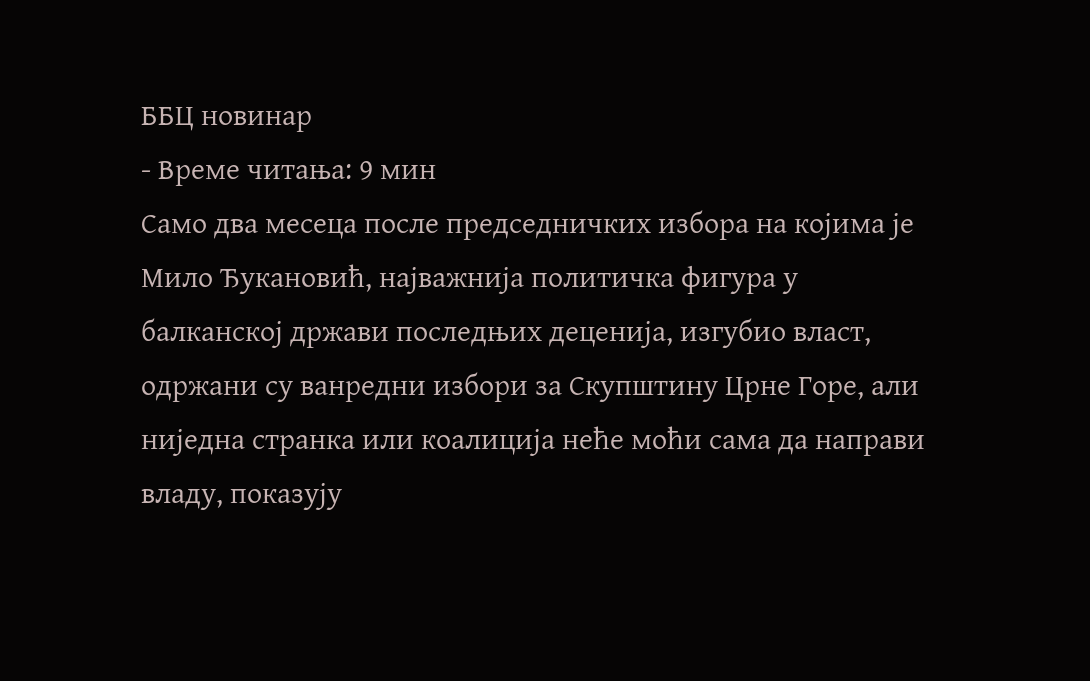ББЦ новинар
- Време читања: 9 мин
Само два месеца после председничких избора на којима је Мило Ђукановић, најважнија политичка фигура у балканској држави последњих деценија, изгубио власт, одржани су ванредни избори за Скупштину Црне Горе, али ниједна странка или коалиција неће моћи сама да направи владу, показују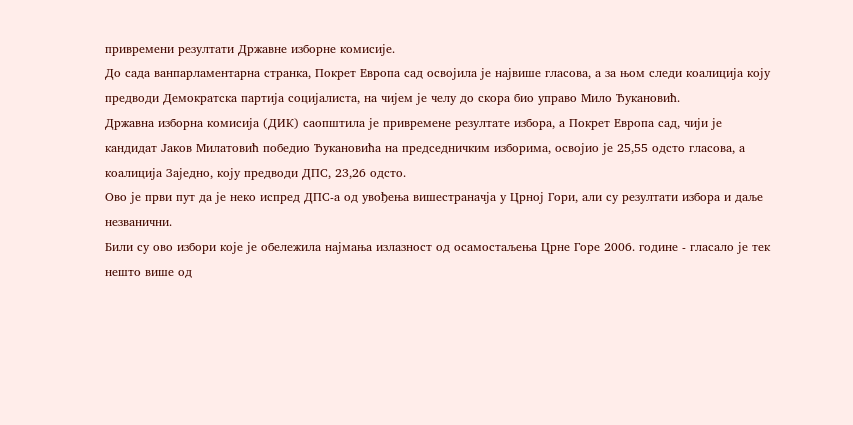привремени резултати Државне изборне комисије.
До сада ванпарламентарна странка, Покрет Европа сад освојила је највише гласова, а за њом следи коалиција коју предводи Демократска партија социјалиста, на чијем је челу до скора био управо Мило Ђукановић.
Државна изборна комисија (ДИК) саопштила је привремене резултате избора, а Покрет Европа сад, чији је кандидат Јаков Милатовић победио Ђукановића на председничким изборима, освојио је 25,55 одсто гласова, а коалиција Заједно, коју предводи ДПС, 23,26 одсто.
Ово је први пут да је неко испред ДПС-а од увођења вишестраначја у Црној Гори, али су резултати избора и даље незванични.
Били су ово избори које је обележила најмања излазност од осамостаљења Црне Горе 2006. године - гласало је тек нешто више од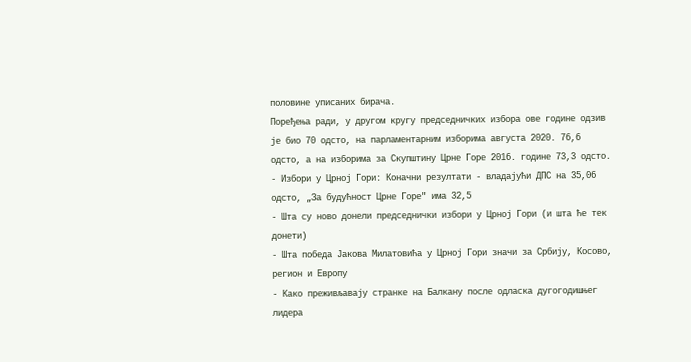половине уписаних бирача.
Поређења ради, у другом кругу председничких избора ове године одзив је био 70 одсто, на парламентарним изборима августа 2020. 76,6 одсто, а на изборима за Скупштину Црне Горе 2016. године 73,3 одсто.
- Избори у Црној Гори: Коначни резултати - владајући ДПС на 35,06 одсто, „За будућност Црне Горе" има 32,5
- Шта су ново донели председнички избори у Црној Гори (и шта ће тек донети)
- Шта победа Јакова Милатовића у Црној Гори значи за Србију, Косово, регион и Европу
- Како преживљавају странке на Балкану после одласка дугогодишњег лидера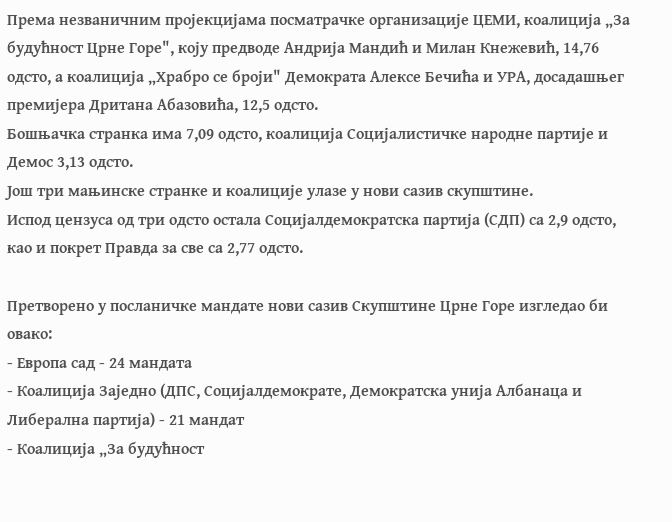Према незваничним пројекцијама посматрачке организације ЦЕМИ, коалиција „За будућност Црне Горе", коју предводе Андрија Мандић и Милан Кнежевић, 14,76 одсто, а коалиција „Храбро се броји" Демократа Алексе Бечића и УРА, досадашњег премијера Дритана Абазовића, 12,5 одсто.
Бошњачка странка има 7,09 одсто, коалиција Социјалистичке народне партије и Демос 3,13 одсто.
Још три мањинске странке и коалиције улазе у нови сазив скупштине.
Испод цензуса од три одсто остала Социјалдемократска партија (СДП) са 2,9 одсто, као и покрет Правда за све са 2,77 одсто.

Претворено у посланичке мандате нови сазив Скупштине Црне Горе изгледао би овако:
- Европа сад - 24 мандата
- Коалиција Заједно (ДПС, Социјалдемократе, Демократска унија Албанаца и Либерална партија) - 21 мандат
- Коалиција „За будућност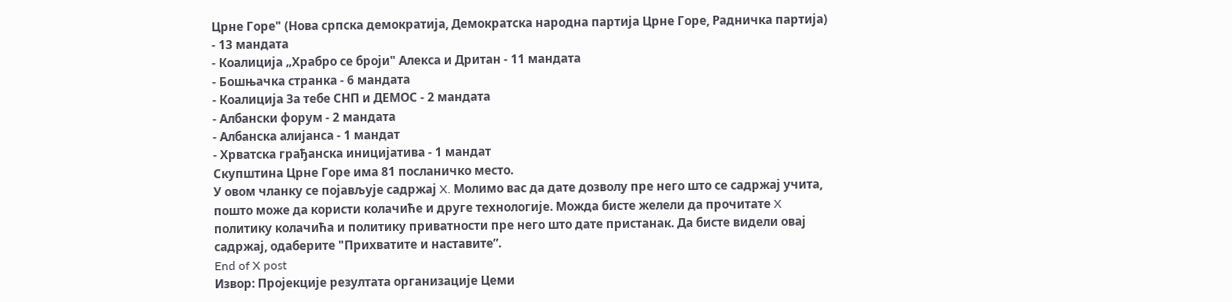Црне Горе" (Нова српска демократија, Демократска народна партија Црне Горе, Радничка партија) - 13 мандата
- Коалиција „Храбро се броји" Алекса и Дритан - 11 мандата
- Бошњачка странка - 6 мандата
- Коалиција За тебе СНП и ДЕМОС - 2 мандата
- Албански форум - 2 мандата
- Албанска алијанса - 1 мандат
- Хрватска грађанска иницијатива - 1 мандат
Скупштина Црне Горе има 81 посланичко место.
У овом чланку се појављује садржај X. Молимо вас да дате дозволу пре него што се садржај учита, пошто може да користи колачиће и друге технологије. Можда бисте желели да прочитате X политику колачића и политику приватности пре него што дате пристанак. Да бисте видели овај садржај, одаберите "Прихватите и наставите”.
End of X post
Извор: Пројекције резултата организације Цеми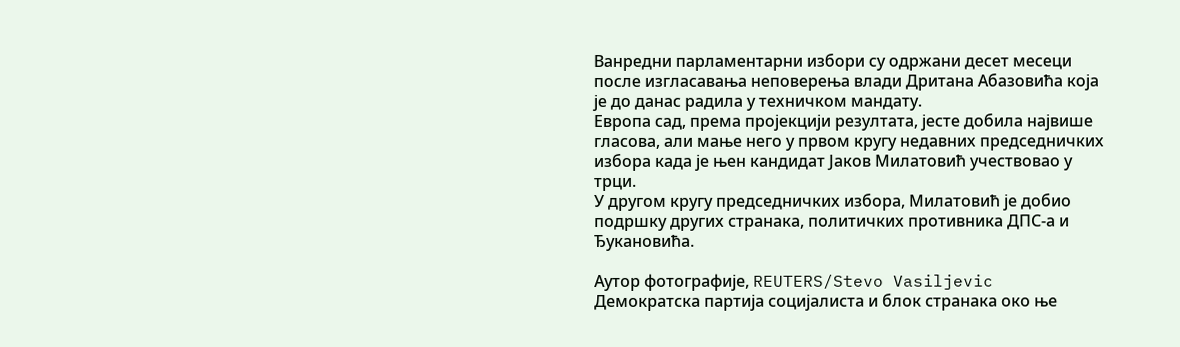Ванредни парламентарни избори су одржани десет месеци после изгласавања неповерења влади Дритана Абазовића која је до данас радила у техничком мандату.
Европа сад, према пројекцији резултата, јесте добила највише гласова, али мање него у првом кругу недавних председничких избора када је њен кандидат Јаков Милатовић учествовао у трци.
У другом кругу председничких избора, Милатовић је добио подршку других странака, политичких противника ДПС-а и Ђукановића.

Аутор фотографије, REUTERS/Stevo Vasiljevic
Демократска партија социјалиста и блок странака око ње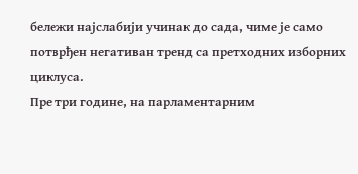бележи најслабији учинак до сада, чиме је само потврђен негативан тренд са претходних изборних циклуса.
Пре три године, на парламентарним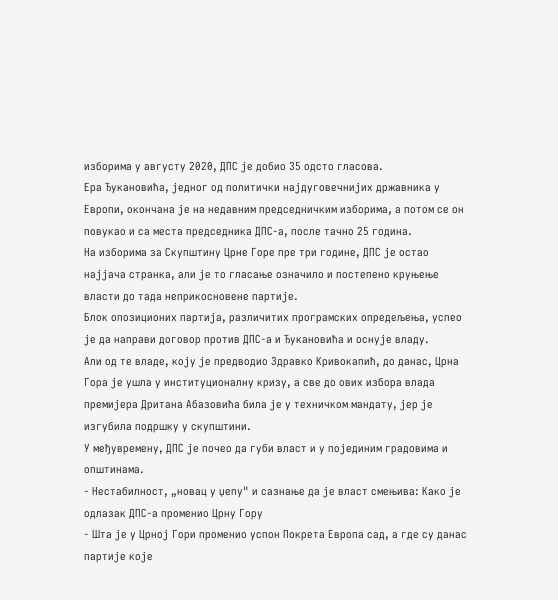изборима у августу 2020, ДПС је добио 35 одсто гласова.
Ера Ђукановића, једног од политички најдуговечнијих државника у Европи, окончана је на недавним председничким изборима, а потом се он повукао и са места председника ДПС-а, после тачно 25 година.
На изборима за Скупштину Црне Горе пре три године, ДПС је остао најјача странка, али је то гласање означило и постепено круњење власти до тада неприкосновене партије.
Блок опозиционих партија, различитих програмских опредељења, успео је да направи договор против ДПС-а и Ђукановића и оснује владу.
Али од те владе, коју је предводио Здравко Кривокапић, до данас, Црна Гора је ушла у институционалну кризу, а све до ових избора влада премијера Дритана Абазовића била је у техничком мандату, јер је изгубила подршку у скупштини.
У међувремену, ДПС је почео да губи власт и у појединим градовима и општинама.
- Нестабилност, „новац у џепу" и сазнање да је власт смењива: Како је одлазак ДПС-а променио Црну Гору
- Шта је у Црној Гори променио успон Покрета Европа сад, а где су данас партије које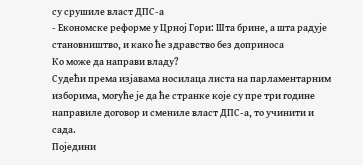су срушиле власт ДПС-а
- Економске реформе у Црној Гори: Шта брине, а шта радује становништво, и како ће здравство без доприноса
Ко може да направи владу?
Судећи према изјавама носилаца листа на парламентарним изборима, могуће је да ће странке које су пре три године направиле договор и смениле власт ДПС-а, то учинити и сада.
Поједини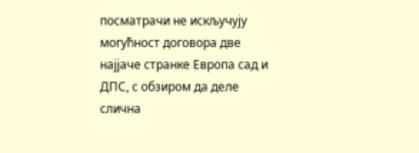посматрачи не искључују могућност договора две најјаче странке Европа сад и ДПС, с обзиром да деле слична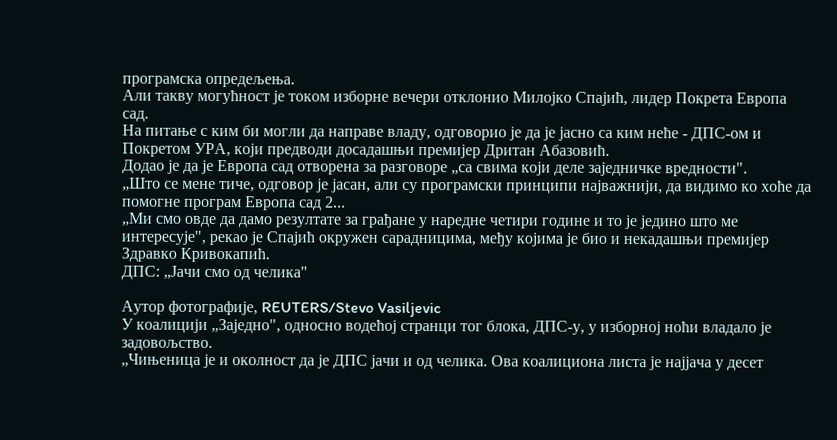програмска опредељења.
Али такву могућност је током изборне вечери отклонио Милојко Спајић, лидер Покрета Европа сад.
На питање с ким би могли да направе владу, одговорио је да је јасно са ким неће - ДПС-ом и Покретом УРА, који предводи досадашњи премијер Дритан Абазовић.
Додао је да је Европа сад отворена за разговоре „са свима који деле заједничке вредности".
„Што се мене тиче, одговор је јасан, али су програмски принципи најважнији, да видимо ко хоће да помогне програм Европа сад 2...
„Ми смо овде да дамо резултате за грађане у наредне четири године и то је једино што ме интересује", рекао је Спајић окружен сарадницима, међу којима је био и некадашњи премијер Здравко Кривокапић.
ДПС: „Јачи смо од челика"

Аутор фотографије, REUTERS/Stevo Vasiljevic
У коалицији „Заједно", односно водећој странци тог блока, ДПС-у, у изборној ноћи владало је задовољство.
„Чињеница је и околност да је ДПС јачи и од челика. Ова коалициона листа је најјача у десет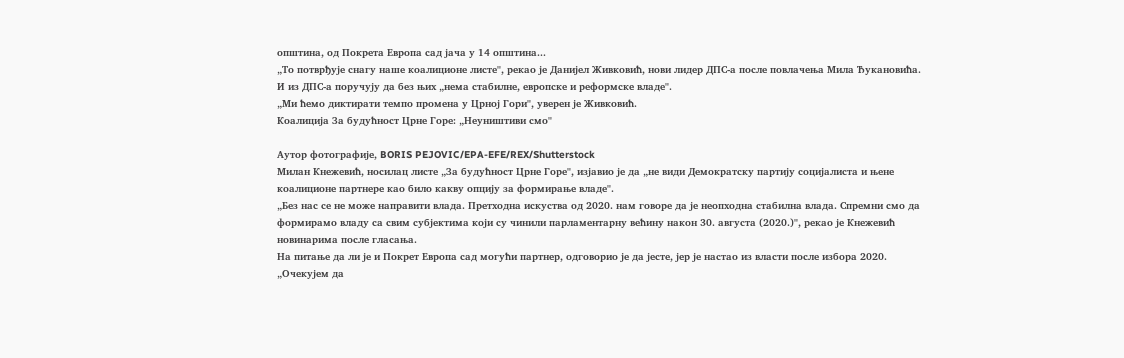општина, од Покрета Европа сад јача у 14 општина...
„То потврђује снагу наше коалиционе листе", рекао је Данијел Живковић, нови лидер ДПС-а после повлачења Мила Ђукановића.
И из ДПС-а поручују да без њих „нема стабилне, европске и реформске владе".
„Ми ћемо диктирати темпо промена у Црној Гори", уверен је Живковић.
Коалиција За будућност Црне Горе: „Неуништиви смо"

Аутор фотографије, BORIS PEJOVIC/EPA-EFE/REX/Shutterstock
Милан Кнежевић, носилац листе „За будућност Црне Горе", изјавио је да „не види Демократску партију социјалиста и њене коалиционе партнере као било какву опцију за формирање владе".
„Без нас се не може направити влада. Претходна искуства од 2020. нам говоре да је неопходна стабилна влада. Спремни смо да формирамо владу са свим субјектима који су чинили парламентарну већину након 30. августа (2020.)", рекао је Кнежевић новинарима после гласања.
На питање да ли је и Покрет Европа сад могући партнер, одговорио је да јесте, јер је настао из власти после избора 2020.
„Очекујем да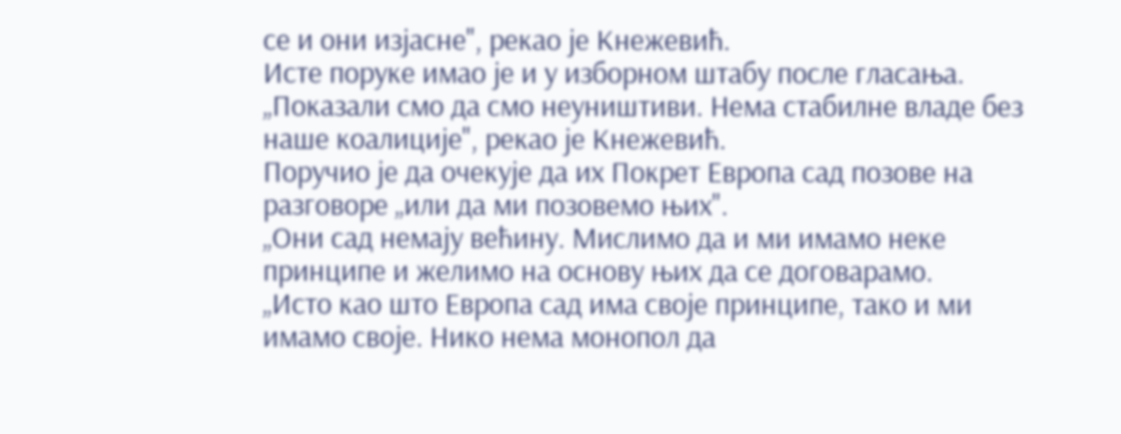се и они изјасне", рекао је Кнежевић.
Исте поруке имао је и у изборном штабу после гласања.
„Показали смо да смо неуништиви. Нема стабилне владе без наше коалиције", рекао је Кнежевић.
Поручио је да очекује да их Покрет Европа сад позове на разговоре „или да ми позовемо њих".
„Они сад немају већину. Мислимо да и ми имамо неке принципе и желимо на основу њих да се договарамо.
„Исто као што Европа сад има своје принципе, тако и ми имамо своје. Нико нема монопол да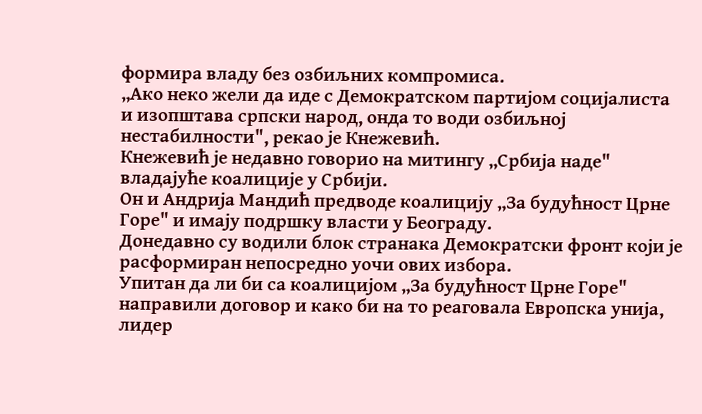формира владу без озбиљних компромиса.
„Ако неко жели да иде с Демократском партијом социјалиста и изопштава српски народ, онда то води озбиљној нестабилности", рекао је Кнежевић.
Кнежевић је недавно говорио на митингу „Србија наде" владајуће коалиције у Србији.
Он и Андрија Мандић предводе коалицију „За будућност Црне Горе" и имају подршку власти у Београду.
Донедавно су водили блок странака Демократски фронт који је расформиран непосредно уочи ових избора.
Упитан да ли би са коалицијом „За будућност Црне Горе" направили договор и како би на то реаговала Европска унија, лидер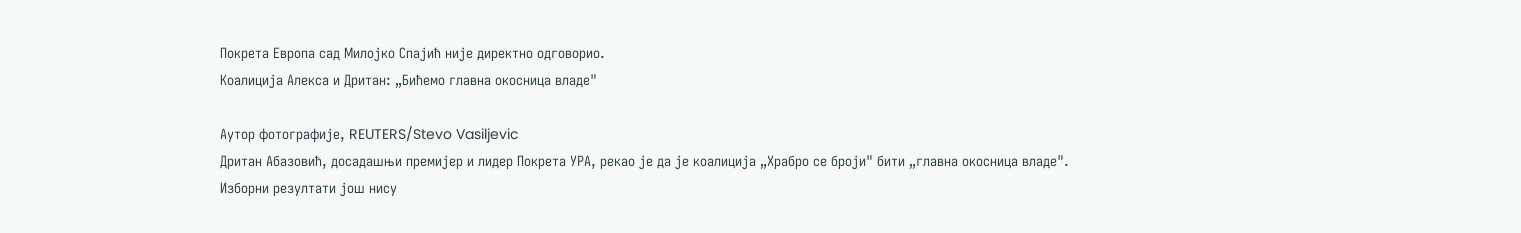Покрета Европа сад Милојко Спајић није директно одговорио.
Коалиција Алекса и Дритан: „Бићемо главна окосница владе"

Аутор фотографије, REUTERS/Stevo Vasiljevic
Дритан Абазовић, досадашњи премијер и лидер Покрета УРА, рекао је да је коалиција „Храбро се броји" бити „главна окосница владе".
Изборни резултати још нису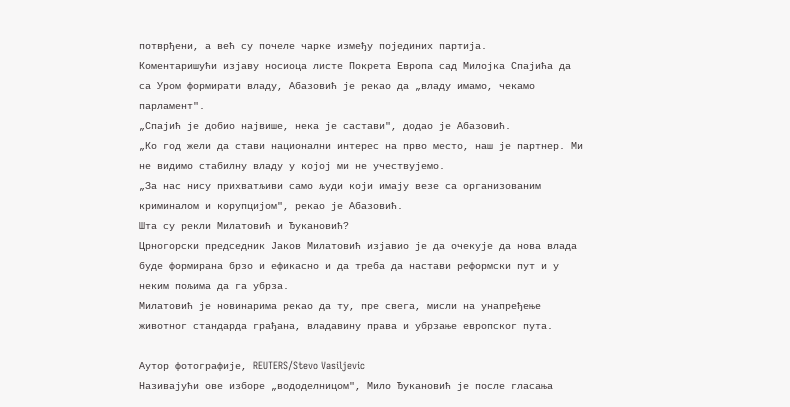потврђени, а већ су почеле чарке између појединих партија.
Коментаришући изјаву носиоца листе Покрета Европа сад Милојка Спајића да са Уром формирати владу, Абазовић је рекао да „владу имамо, чекамо парламент".
„Спајић је добио највише, нека је састави", додао је Абазовић.
„Ко год жели да стави национални интерес на прво место, наш је партнер. Ми не видимо стабилну владу у којој ми не учествујемо.
„За нас нису прихватљиви само људи који имају везе са организованим криминалом и корупцијом", рекао је Абазовић.
Шта су рекли Милатовић и Ђукановић?
Црногорски председник Јаков Милатовић изјавио је да очекује да нова влада буде формирана брзо и ефикасно и да треба да настави реформски пут и у неким пољима да га убрза.
Милатовић је новинарима рекао да ту, пре свега, мисли на унапређење животног стандарда грађана, владавину права и убрзање европског пута.

Аутор фотографије, REUTERS/Stevo Vasiljevic
Називајући ове изборе „вододелницом", Мило Ђукановић је после гласања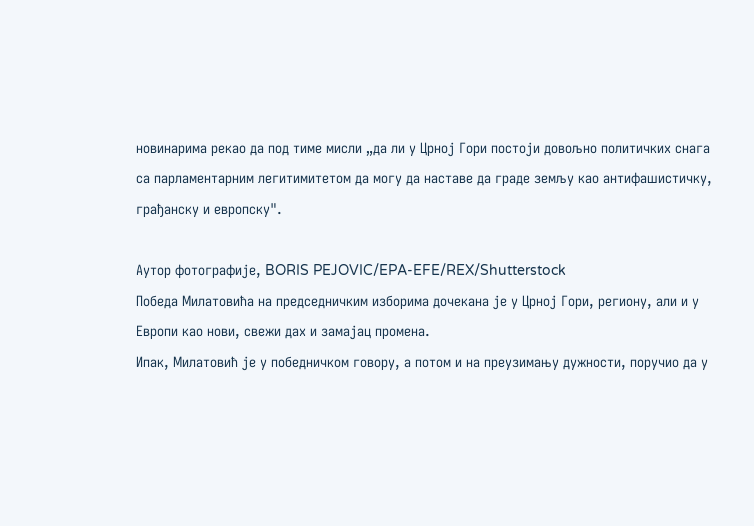новинарима рекао да под тиме мисли „да ли у Црној Гори постоји довољно политичких снага са парламентарним легитимитетом да могу да наставе да граде земљу као антифашистичку, грађанску и европску".

Аутор фотографије, BORIS PEJOVIC/EPA-EFE/REX/Shutterstock
Победа Милатовића на председничким изборима дочекана је у Црној Гори, региону, али и у Европи као нови, свежи дах и замајац промена.
Ипак, Милатовић је у победничком говору, а потом и на преузимању дужности, поручио да у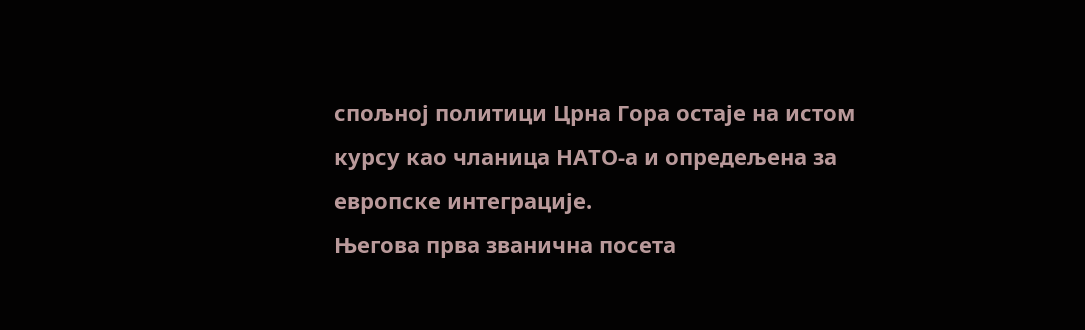спољној политици Црна Гора остаје на истом курсу као чланица НАТО-а и опредељена за европске интеграције.
Његова прва званична посета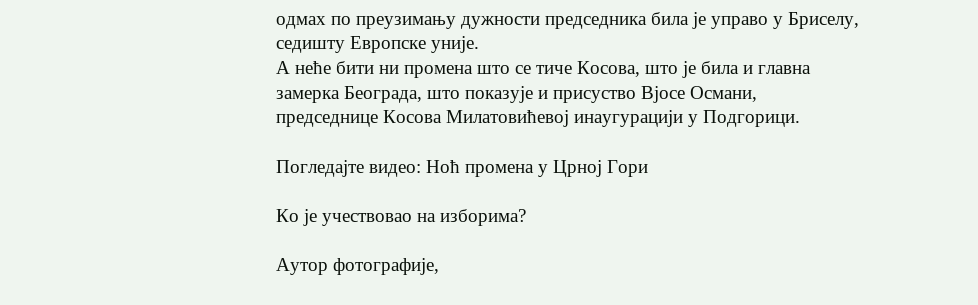одмах по преузимању дужности председника била је управо у Бриселу, седишту Европске уније.
А неће бити ни промена што се тиче Косова, што је била и главна замерка Београда, што показује и присуство Вјосе Османи, председнице Косова Милатовићевој инаугурацији у Подгорици.

Погледајте видео: Ноћ промена у Црној Гори

Ко је учествовао на изборима?

Аутор фотографије,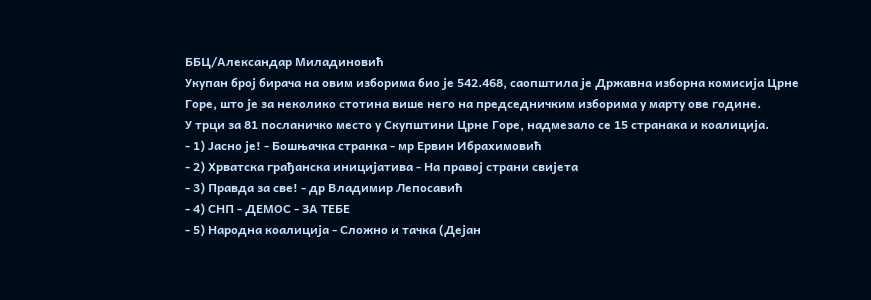ББЦ/Александар Миладиновић
Укупан број бирача на овим изборима био је 542.468, саопштила је Државна изборна комисија Црне Горе, што је за неколико стотина више него на председничким изборима у марту ове године.
У трци за 81 посланичко место у Скупштини Црне Горе, надмезало се 15 странака и коалиција.
- 1) Јасно је! - Бошњачка странка - мр Ервин Ибрахимовић
- 2) Хрватска грађанска иницијатива - На правој страни свијета
- 3) Правда за све! - др Владимир Лепосавић
- 4) СНП - ДЕМОС - ЗА ТЕБЕ
- 5) Народна коалиција - Сложно и тачка (Дејан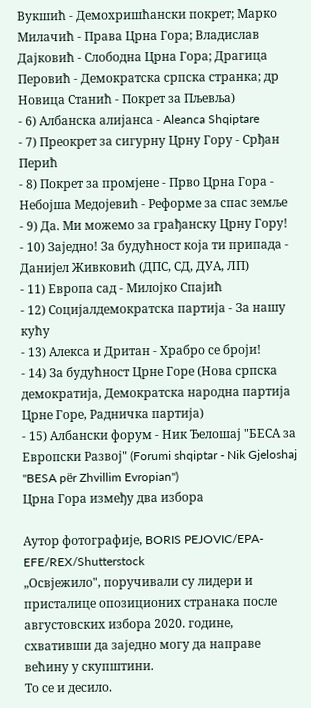Вукшић - Демохришћански покрет; Марко Милачић - Права Црна Гора; Владислав Дајковић - Слободна Црна Гора; Драгица Перовић - Демократска српска странка; др Новица Станић - Покрет за Пљевља)
- 6) Албанска алијанса - Aleanca Shqiptare
- 7) Преокрет за сигурну Црну Гору - Срђан Перић
- 8) Покрет за промјене - Прво Црна Гора - Небојша Медојевић - Реформе за спас земље
- 9) Да. Ми можемо за грађанску Црну Гору!
- 10) Заједно! За будућност која ти припада - Данијел Живковић (ДПС, СД, ДУА, ЛП)
- 11) Европа сад - Милојко Спајић
- 12) Социјалдемократска партија - За нашу кућу
- 13) Алекса и Дритан - Храбро се броји!
- 14) За будућност Црне Горе (Нова српска демократија, Демократска народна партија Црне Горе, Радничка партија)
- 15) Албански форум - Ник Ђелошај "БЕСА за Европски Развој" (Forumi shqiptar - Nik Gjeloshaj "BESA pёr Zhvillim Evropian")
Црна Гора између два избора

Аутор фотографије, BORIS PEJOVIC/EPA-EFE/REX/Shutterstock
„Освјежило", поручивали су лидери и присталице опозиционих странака после августовских избора 2020. године, схвативши да заједно могу да направе већину у скупштини.
То се и десило.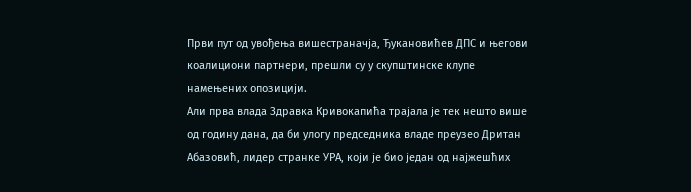Први пут од увођења вишестраначја, Ђукановићев ДПС и његови коалициони партнери, прешли су у скупштинске клупе намењених опозицији.
Али прва влада Здравка Кривокапића трајала је тек нешто више од годину дана, да би улогу председника владе преузео Дритан Абазовић, лидер странке УРА, који је био један од најжешћих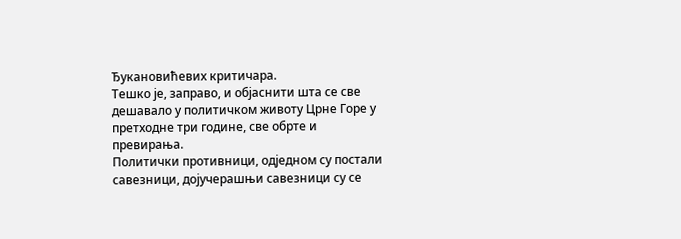Ђукановићевих критичара.
Тешко је, заправо, и објаснити шта се све дешавало у политичком животу Црне Горе у претходне три године, све обрте и превирања.
Политички противници, одједном су постали савезници, дојучерашњи савезници су се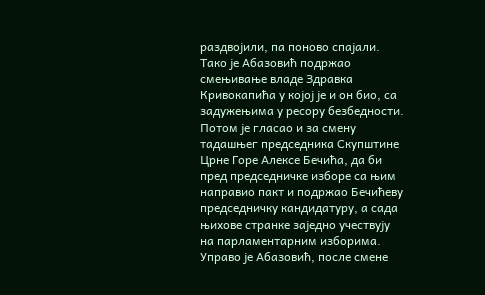раздвојили, па поново спајали.
Тако је Абазовић подржао смењивање владе Здравка Кривокапића у којој је и он био, са задужењима у ресору безбедности.
Потом је гласао и за смену тадашњег председника Скупштине Црне Горе Алексе Бечића, да би пред председничке изборе са њим направио пакт и подржао Бечићеву председничку кандидатуру, а сада њихове странке заједно учествују на парламентарним изборима.
Управо је Абазовић, после смене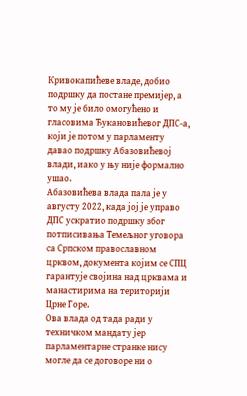Кривокапићеве владе, добио подршку да постане премијер, а то му је било омогућено и гласовима Ђукановићевог ДПС-а, који је потом у парламенту давао подршку Абазовићевој влади, иако у њу није формално ушао.
Абазовићева влада пала је у августу 2022, када јој је управо ДПС ускратио подршку због потписивања Темељног уговора са Српском православном црквом, документа којим се СПЦ гарантује својина над црквама и манастирима на територији Црне Горе.
Ова влада од тада ради у техничком мандату јер парламентарне странке нису могле да се договоре ни о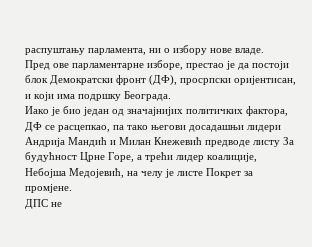распуштању парламента, ни о избору нове владе.
Пред ове парламентарне изборе, престао је да постоји блок Демократски фронт (ДФ), просрпски оријентисан, и који има подршку Београда.
Иако је био један од значајнијих политичких фактора, ДФ се расцепкао, па тако његови досадашњи лидери Андрија Мандић и Милан Кнежевић предводе листу За будућност Црне Горе, а трећи лидер коалиције, Небојша Медојевић, на челу је листе Покрет за промјене.
ДПС не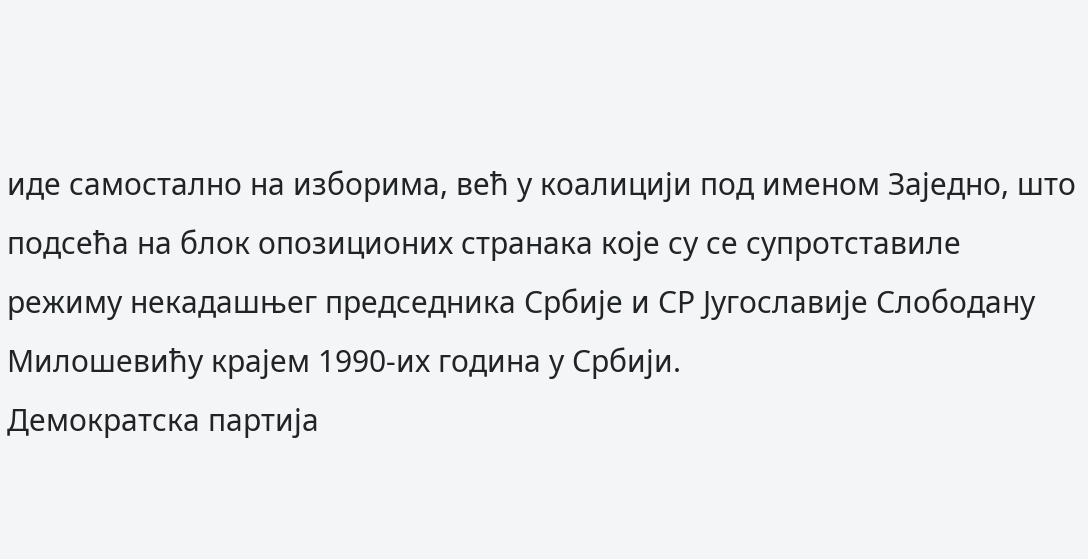иде самостално на изборима, већ у коалицији под именом Заједно, што подсећа на блок опозиционих странака које су се супротставиле режиму некадашњег председника Србије и СР Југославије Слободану Милошевићу крајем 1990-их година у Србији.
Демократска партија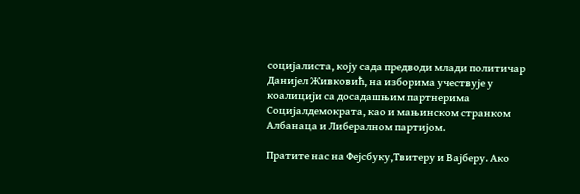социјалиста, коју сада предводи млади политичар Данијел Живковић, на изборима учествује у коалицији са досадашњим партнерима Социјалдемократа, као и мањинском странком Албанаца и Либералном партијом.

Пратите нас на Фејсбуку,Твитеру и Вајберу. Ако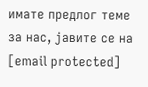имате предлог теме за нас, јавите се на [email protected]